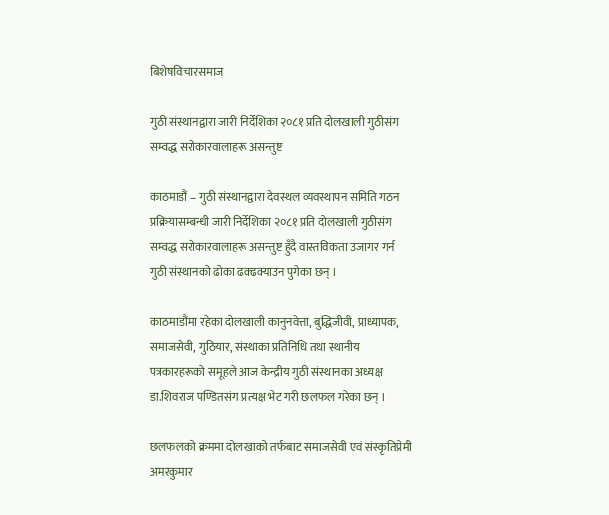बिशेषविचारसमाज

गुठी संस्थानद्वारा जारी निर्देशिका २०८१ प्रति दोलखाली गुठीसंग सम्वद्ध सरोकारवालाहरू असन्तुष्ट

काठमाडौं – गुठी संस्थानद्वारा देवस्थल व्यवस्थापन समिति गठन प्रक्रियासम्बन्धी जारी निर्देशिका २०८१ प्रति दोलखाली गुठीसंग सम्वद्ध सरोकारवालाहरू असन्तुष्ट हुँदै वास्तविकता उजागर गर्न गुठी संस्थानको ढोका ढक्ढक्याउन पुगेका छन् ।

काठमाडौंमा रहेका दोलखाली कानुनवेत्ता, बुद्धिजीवी, प्राध्यापक, समाजसेवी, गुठियार, संस्थाका प्रतिनिधि तथा स्थानीय पत्रकारहरूको समूहले आज केन्द्रीय गुठी संस्थानका अध्यक्ष डा.शिवराज पण्डितसंग प्रत्यक्ष भेट गरी छलफल गरेका छन् ।

छलफलको क्रममा दोलखाको तर्फबाट समाजसेवी एवं संस्कृतिप्रेमी अमरकुमार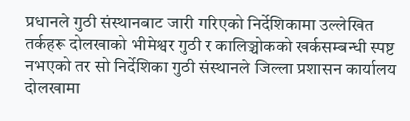प्रधानले गुठी संस्थानबाट जारी गरिएको निर्देशिकामा उल्लेखित तर्कहरू दोलखाको भीमेश्वर गुठी र कालिञ्चोकको खर्कसम्बन्धी स्पष्ट नभएको तर सो निर्देशिका गुठी संस्थानले जिल्ला प्रशासन कार्यालय दोलखामा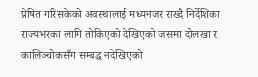प्रेषित गरिसकेको अवस्थालाई मध्यनजर राख्दै निर्देशिका राज्यभरका लागि तोकिएको देखिएको जसमा दोलखा र कालिञ्चोकसँग सम्बद्ध नदेखिएको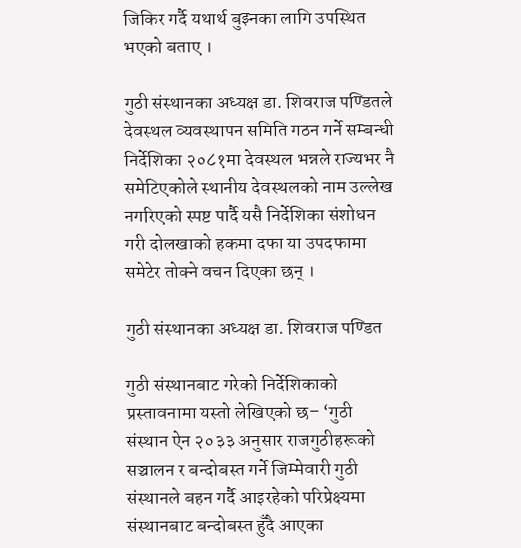जिकिर गर्दै यथार्थ बुझ्नका लागि उपस्थित भएको बताए ।

गुठी संस्थानका अध्यक्ष डा. शिवराज पण्डितले देवस्थल व्यवस्थापन समिति गठन गर्ने सम्बन्धी निर्देशिका २०८१मा देवस्थल भन्नले राज्यभर नै समेटिएकोले स्थानीय देवस्थलको नाम उल्लेख नगरिएको स्पष्ट पार्दै यसै निर्देशिका संशोधन गरी दोलखाको हकमा दफा या उपदफामा समेटेर तोक्ने वचन दिएका छन् ।

गुठी संस्थानका अध्यक्ष डा. शिवराज पण्डित

गुठी संस्थानबाट गरेको निर्देशिकाको प्रस्तावनामा यस्तो लेखिएको छ– ‘गुठी संस्थान ऐन २०३३ अनुसार राजगुठीहरूको सञ्चालन र बन्दोबस्त गर्ने जिम्मेवारी गुठी संस्थानले बहन गर्दै आइरहेको परिप्रेक्ष्यमा संस्थानबाट बन्दोबस्त हुँदै आएका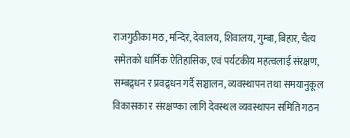राजगुठीका मठ, मन्दिर, देवालय, शिवालय, गुम्बा, बिहार, चैत्य समेतको धार्मिक ऐतिहासिक, एवं पर्यटकीय महत्वलाई संरक्षण, सम्बद्र्धन र प्रवद्र्धन गर्दै सञ्चालन, व्यवस्थापन तथा समयानुकूल विकासका र संरक्षण्का लागि देवस्थल व्यवस्थापन समिति गठन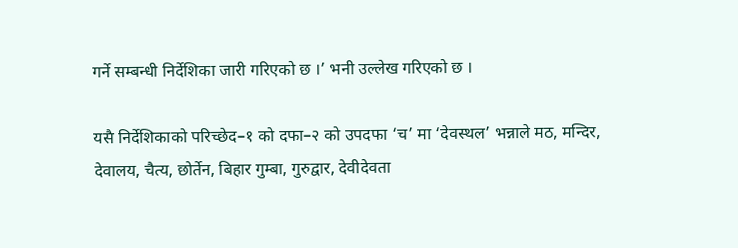गर्ने सम्बन्धी निर्देशिका जारी गरिएको छ ।’ भनी उल्लेख गरिएको छ ।

यसै निर्देशिकाको परिच्छेद–१ को दफा–२ को उपदफा ‘च’ मा ‘देवस्थल’ भन्नाले मठ, मन्दिर, देवालय, चैत्य, छोर्तेन, बिहार गुम्बा, गुरुद्वार, देवीदेवता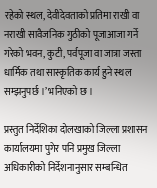रहेको स्थल, देवीदेवताको प्रतिमा राखी वा नराखी सावैजनिक गुठीको पूजाआजा गर्ने गरेको भवन, कुटी, पर्वपूजा वा जात्रा जस्ता धार्मिक तथा सास्कृतिक कार्य हुने स्थल सम्झनुपर्छ ।’ भनिएको छ ।

प्रस्तुत निर्देशिका दोलखाको जिल्ला प्रशासन कार्यालयमा पुगेर पनि प्रमुख जिल्ला अधिकारीको निर्देशनानुसार सम्बन्धित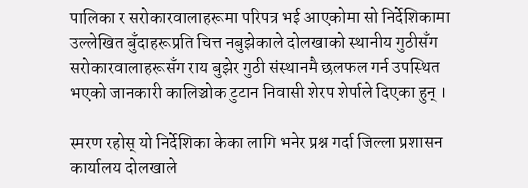पालिका र सरोकारवालाहरूमा परिपत्र भई आएकोमा सो निर्देशिकामा उल्लेखित बुँदाहरूप्रति चित्त नबुझेकाले दोलखाको स्थानीय गुठीसँग सरोकारवालाहरूसँग राय बुझेर गुठी संस्थानमै छलफल गर्न उपस्थित भएको जानकारी कालिञ्चोक टुटान निवासी शेरप शेर्पाले दिएका हुन् ।

स्मरण रहोस् यो निर्देशिका केका लागि भनेर प्रश्न गर्दा जिल्ला प्रशासन कार्यालय दोलखाले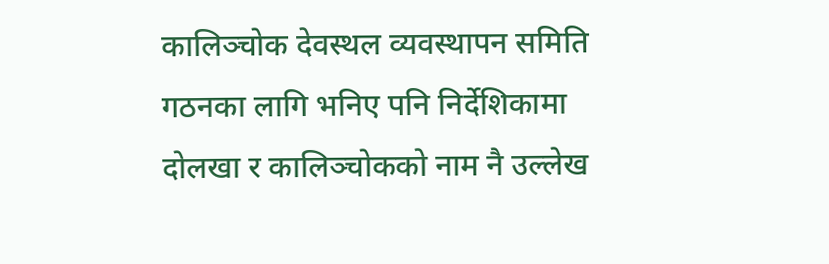कालिञ्चोक देवस्थल व्यवस्थापन समिति गठनका लागि भनिए पनि निर्देशिकामा दोलखा र कालिञ्चोकको नाम नै उल्लेख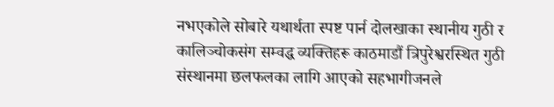नभएकोले सोबारे यथार्थता स्पष्ट पार्न दोलखाका स्थानीय गुठी र कालिञ्चोकसंग सम्वद्ध व्यक्तिहरू काठमाडौं त्रिपुरेश्वरस्थित गुठी संस्थानमा छलफलका लागि आएको सहभागीजनले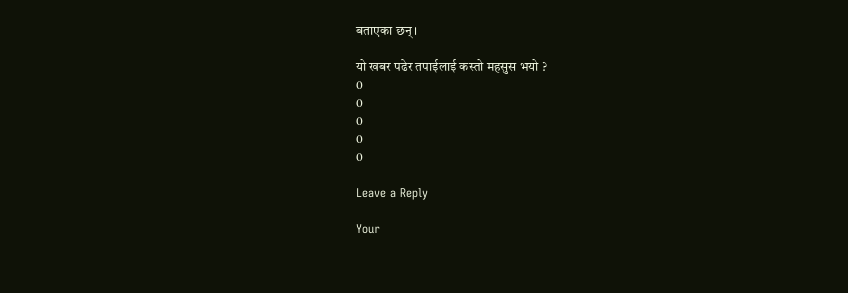बताएका छन् ।

यो खबर पढेर तपाईलाई कस्तो महसुस भयो ?
0
0
0
0
0

Leave a Reply

Your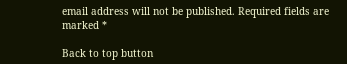email address will not be published. Required fields are marked *

Back to top button